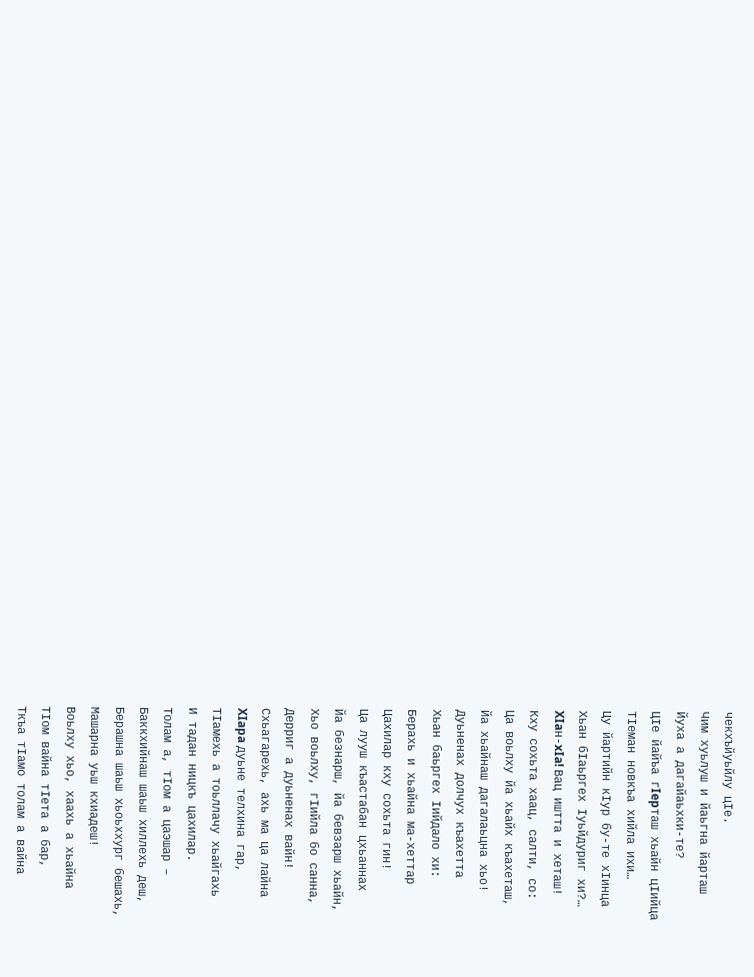чекхъйуьйлу цIе.
Чим хуьлуш и йаьгна йарташ
Йуха а дагайаьхки-те?
ЦIе йайъа гIepтaш хьайн цIийца
ТIеман новкъа хийла ихи…
Цу йартийн кIур бу-те хIинца
Хьан бIаьргех Iуьйдуриг хи?…
XIaн-xIa! Вац иштта и хеташ!
Кху сохьта хаац, салти, со:
Ца воьлху йа хьайх къахеташ,
Йа хьайнаш дагалаьцна хьо!
Дуьненах долчух къахетта
Хьан баьргех Iийдало хи:
Берахь и хьайна ма-хеттар
Цахилар кху сохьта гин!
Ца лууш къастабан цхьаннах
Йа безнарш, йа бевзарш хьайн,
Хьо воьлху, гIийла бо санна,
Дерриг а дуьненах вайн!
Схьагарехь, ахь ма ца лайна
XIapa дуьне телхина гap,
ТIамехь а тоьллачу хьайгахь
И тадан ницкъ цахилар.
Толам а, тIом а цаэшар –
Баккхийнаш шаьш хиллехь деш,
Берашна шаьш хьоьххург бешахь,
Машарна уьш кхиадеш!
Воьлху хьо, хаахь а хьайна
ТIом вайна тIета а бар,
Ткъа тIамо толам а вайна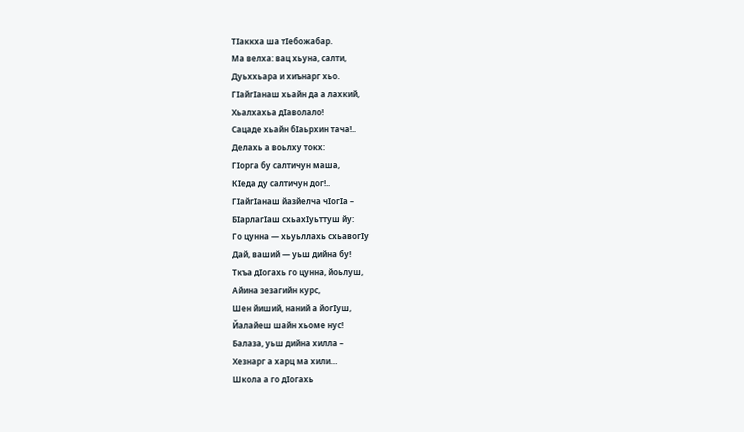ТIаккха ша тIебожабар.
Ма велха: вац хьуна, салти,
Дуьххьара и хиънарг хьо.
ГIайгIанаш хьайн да а лахкий,
Хьалхахьа дIаволало!
Сацаде хьайн бIаьрхин тача!..
Делахь а воьлху токх:
ГIoргa бу салтичун маша,
КIеда ду салтичун дог!..
ГIайгIанаш йазйелча чIогIа –
БIарлагIаш схьахIуьттуш йу:
Го цунна — хьуьллахь схьавогIу
Дай, ваший — уьш дийна бу!
Ткъа дIогахь го цунна, йоьлуш,
Айина зезагийн курс,
Шен йиший, наний а йогIуш,
Йалайеш шайн хьоме нус!
Балаза, уьш дийна хилла –
Хезнарг а харц ма хили…
Школа а го дIогахь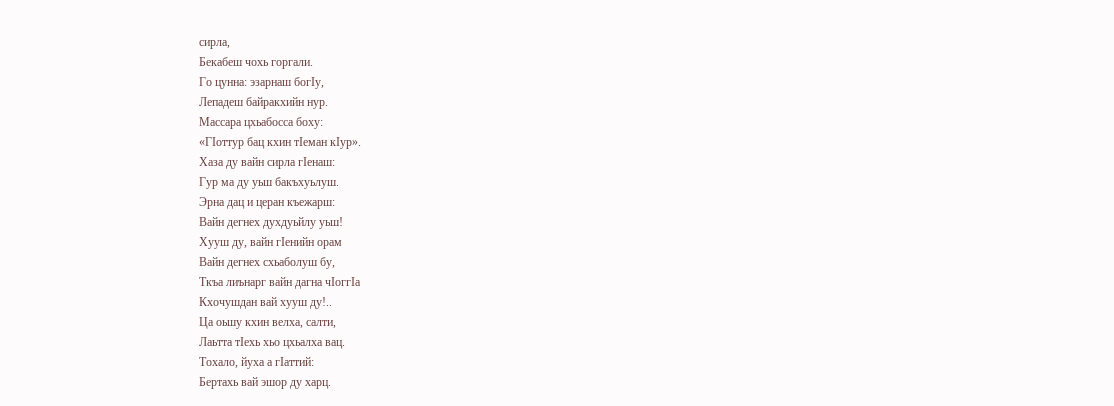сирла,
Бекабеш чохь горгали.
Го цунна: эзарнаш богIу,
Лепадеш байракхийн нур.
Массара цхьабосса боху:
«ГIоттур бац кхин тIеман кIур».
Хаза ду вайн сирла гIенаш:
Гур ма ду уьш бакъхуьлуш.
Эрна дац и церан къежарш:
Вайн дегнех духдуьйлу уьш!
Хууш ду, вайн гIенийн орам
Вайн дегнех схьаболуш бу,
Ткъа лиънарг вайн дагна чIоггIа
Кхочушдан вай хууш ду!..
Ца оьшу кхин велха, салти,
Лаьтта тIехь хьо цхьалха вац.
Тохало, йуха а гIаттий:
Бертахь вай эшор ду харц.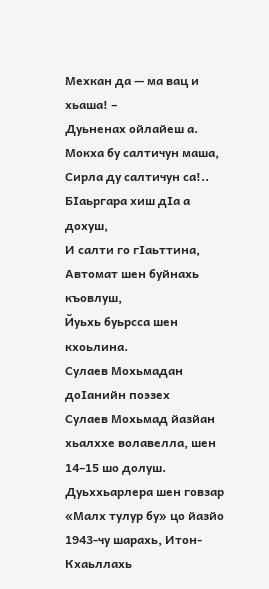Мехкан да — ма вац и хьаша! –
Дуьненах ойлайеш а.
Мокха бу салтичун маша,
Сирла ду салтичун са!..
БIаьргара хиш дIа а дохуш,
И салти го гIаьттина,
Автомат шен буйнахь къовлуш,
Йуьхь буьрсса шен кхоьлина.
Сулаев Мохьмадан доIанийн поэзех
Сулаев Мохьмад йазйан хьалххе волавелла, шен 14–15 шо долуш. Дуьххьарлера шен говзар «Малх тулур бу» цо йазйо 1943-чу шарахь, Итон-Кхаьллахь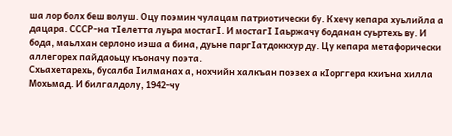ша лор болх беш волуш. Оцу поэмин чулацам патриотически бу. Кхечу кепара хуьлийла а дацара. СССР-на тӀелетта луьра мостагӀ. И мостагӀ Ӏаьржачу боданан суьртехь ву. И бода, маьлхан серлоно иэша а бина, дуьне паргӀатдоккхур ду. Цу кепара метафорически аллегорех пайдаоьцу къоначу поэта.
Схьахетарехь, бусалба Ӏилманах а, нохчийн халкъан поэзех а кӀорггера кхиъна хилла Мохьмад. И билгалдолу, 1942-чу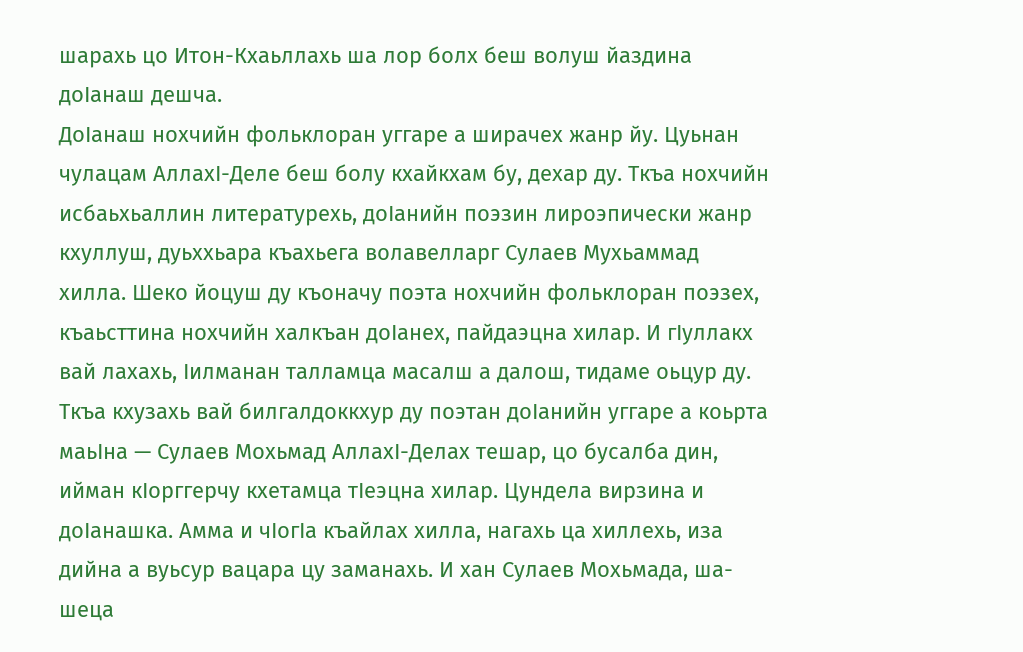шарахь цо Итон-Кхаьллахь ша лор болх беш волуш йаздина доӀанаш дешча.
ДоӀанаш нохчийн фольклоран уггаре а ширачех жанр йу. Цуьнан чулацам АллахӀ-Деле беш болу кхайкхам бу, дехар ду. Ткъа нохчийн исбаьхьаллин литературехь, доӀанийн поэзин лироэпически жанр кхуллуш, дуьххьара къахьега волавелларг Сулаев Мухьаммад хилла. Шеко йоцуш ду къоначу поэта нохчийн фольклоран поэзех, къаьсттина нохчийн халкъан доӀанех, пайдаэцна хилар. И гӀуллакх вай лахахь, Ӏилманан талламца масалш а далош, тидаме оьцур ду. Ткъа кхузахь вай билгалдоккхур ду поэтан доӀанийн уггаре а коьрта маьӀна — Сулаев Мохьмад АллахӀ-Делах тешар, цо бусалба дин, ийман кӀорггерчу кхетамца тӀеэцна хилар. Цундела вирзина и доӀанашка. Амма и чӀогӀа къайлах хилла, нагахь ца хиллехь, иза дийна а вуьсур вацара цу заманахь. И хан Сулаев Мохьмада, ша-шеца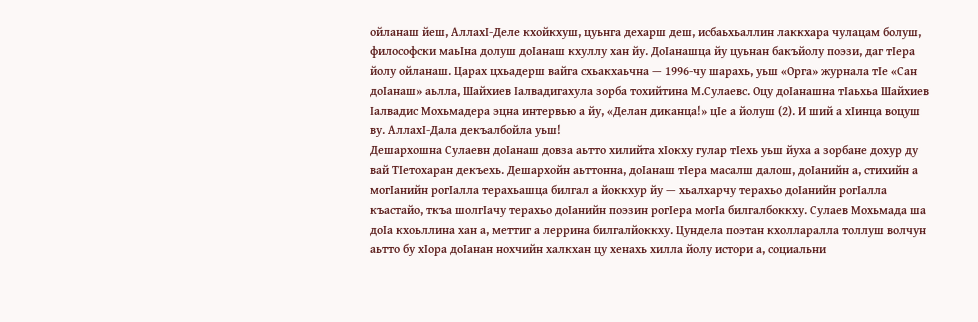ойланаш йеш, АллахI-Деле кхойкхуш, цуьнга дехарш деш, исбаьхьаллин лаккхара чулацам болуш, философски маьӀна долуш доӀанаш кхуллу хан йу. ДоӀанашца йу цуьнан бакъйолу поэзи, даг тӀера йолу ойланаш. Царах цхьадерш вайга схьакхаьчна — 1996-чу шарахь, уьш «Орга» журнала тӀе «Сан доӀанаш» аьлла, Шайхиев Ӏалвадигахула зорба тохийтина М.Сулаевс. Оцу доӀанашна тӀаьхьа Шайхиев Ӏалвадис Мохьмадера эцна интервью а йу, «Делан диканца!» цӀе а йолуш (2). И ший а хӀинца воцуш ву. АллахӀ-Дала декъалбойла уьш!
Дешархошна Сулаевн доӀанаш довза аьтто хилийта хӀокху гулар тӀехь уьш йуха а зорбане дохур ду вай ТӀетохаран декъехь. Дешархойн аьттонна, доӀанаш тIера масалш далош, доӀанийн а, стихийн а могӀанийн рогӀалла терахьашца билгал а йоккхур йу — хьалхарчу терахьо доӀанийн рогӀалла къастайо, ткъа шолгӀачу терахьо доӀанийн поэзин рогӀера могӀа билгалбоккху. Сулаев Мохьмада ша доӀа кхоьллина хан а, меттиг а леррина билгалйоккху. Цундела поэтан кхолларалла толлуш волчун аьтто бу хӀора доӀанан нохчийн халкхан цу хенахь хилла йолу истори а, социальни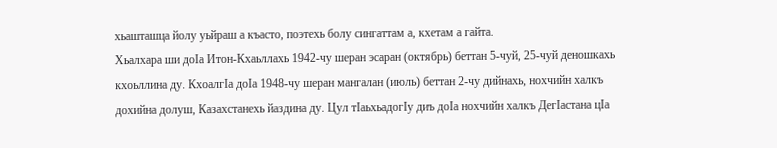хьашташца йолу уьйраш а къасто, поэтехь болу сингаттам а, кхетам а гайта.
Хьалхара ши доӀа Итон-Кхаьллахь 1942-чу шеран эсаран (октябрь) беттан 5-чуй, 25-чуй деношкахь кхоьллина ду. КхоалгӀа доӀа 1948-чу шеран мангалан (июль) беттан 2-чу дийнахь, нохчийн халкъ дохийна долуш, Казахстанехь йаздина ду. Цул тӀаьхьадогӀу диъ доӀа нохчийн халкъ ДегӀастана цӀа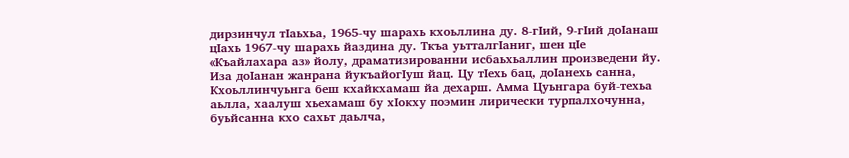дирзинчул тӀаьхьа, 1965-чу шарахь кхоьллина ду. 8-гӀий, 9-гӀий доӀанаш цӀахь 1967-чу шарахь йаздина ду. Ткъа уьтталгӀаниг, шен цӀе «Къайлахара аз» йолу, драматизированни исбаьхьаллин произведени йу. Иза доӀанан жанрана йукъайогӀуш йац. Цу тӀехь бац, доӀанехь санна, Кхоьллинчуьнга беш кхайкхамаш йа дехарш. Амма Цуьнгара буй-техьа аьлла, хаалуш хьехамаш бу хӀокху поэмин лирически турпалхочунна, буьйсанна кхо сахьт даьлча,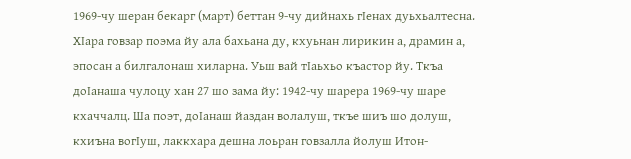1969-чу шеран бекарг (март) беттан 9-чу дийнахь гӀенах дуьхьалтесна. ХӀара говзар поэма йу ала бахьана ду, кхуьнан лирикин а, драмин а, эпосан а билгалонаш хиларна. Уьш вай тӀаьхьо къастор йу. Ткъа доӀанаша чулоцу хан 27 шо зама йу: 1942-чу шарера 1969-чу шаре кхаччалц. Ша поэт, доӀанаш йаздан волалуш, ткъе шиъ шо долуш, кхиъна вогӀуш, лаккхара дешна лоьран говзалла йолуш Итон-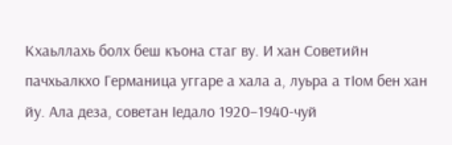Кхаьллахь болх беш къона стаг ву. И хан Советийн пачхьалкхо Германица уггаре а хала а, луьра а тӀом бен хан йу. Ала деза, советан Ӏедало 1920–1940-чуй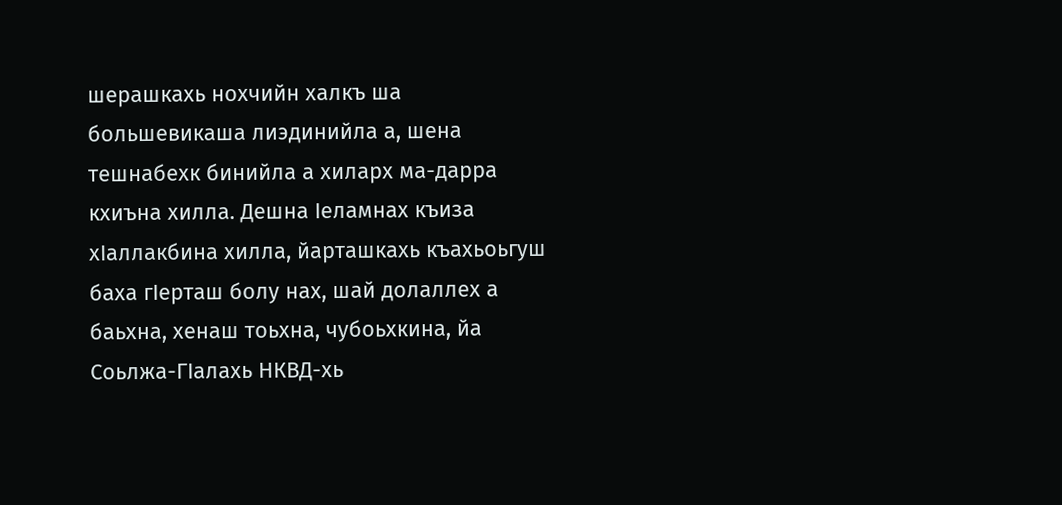шерашкахь нохчийн халкъ ша большевикаша лиэдинийла а, шена тешнабехк бинийла а хиларх ма-дарра кхиъна хилла. Дешна Ӏеламнах къиза хӀаллакбина хилла, йарташкахь къахьоьгуш баха гӀерташ болу нах, шай долаллех а баьхна, хенаш тоьхна, чубоьхкина, йа Соьлжа-ГӀалахь НКВД-хь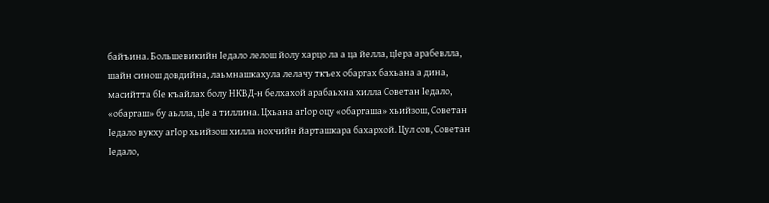байъина. Большевикийн Ӏедало лелош йолу харцо ла а ца йелла, цӀера арабевлла, шайн синош довдийна, лаьмнашкахула лелачу ткъех обаргах бахьана а дина, масийтта бӀе къайлах болу НКВД-н белхахой арабаьхна хилла Советан Ӏедало, «обаргаш» бу аьлла, цӀе а тиллина. Цхьана агӀор оцу «обаргаша» хьийзош, Советан Ӏедало вукху агӀор хьийзош хилла нохчийн йарташкара бахархой. Цул сов, Советан Ӏедало,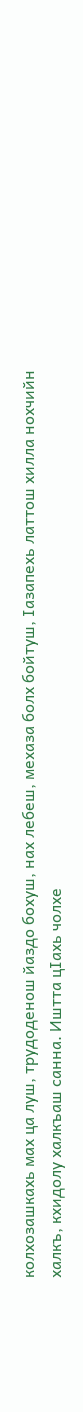колхозашкахь мах ца луш, трудоденош йаздо бохуш, нах лебеш, мехаза болх бойтуш, Ӏазапехь латтош хилла нохчийн халкъ, кхидолу халкъаш санна. Иштта цӀахь чолхе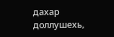дахар доллушехь,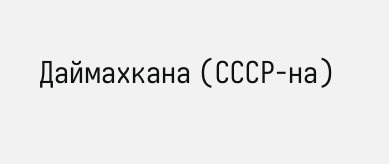Даймахкана (СССР-на)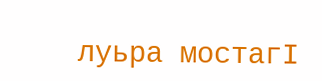луьра мостагӀ